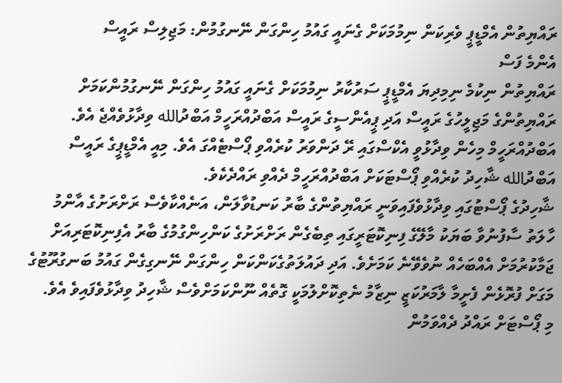ރައްޔިތުން އެމްޑީޕީ ވެރިކަން ނިމުމަކަށް ގެނައީ ގައުމު ހިންގަން ނޭނގުމުން: މަޖިލިސް ރައީސް
އެންމެ ފަސް
ރައްޔިތުން ނިކުމެ ނިމިދިޔަ އެމްޑީޕީ ސަރުކާރު ނިމުމަކަށް ގެނައީ ގައުމު ހިންގަން ނޭނގުމުންކަމަށް ރައްޔިތުންގެ މަޖިލީހުގެ ރައީސް އަދި ޕީއެންސީގެ ރައީސް އަބްދުއްރަހީމް އަބްދުالله ވިދާޅުވެއްޖެ އެވެ.
އަބްދުއްރަހީމް މިހެން ވިދާޅުވީ އެކްސްގައި ރޭ ދަންވަރު ކުރެއްވި ޕޯސްޓެއްގަ އެވެ. މިއީ އެމްޑީޕީގެ ރައީސް އަބްދުالله ޝާހިދު ކުރެއްވި ޕޯސްޓަކަށް އަބްދުއްރަހީމް ދެއްވި ރައްދެކެވެ.
ޝާހިދުގެ ޕޯސްޓުގައި ވިދާޅުވެފައިވަނީ ރައްޔިތުންގެ ބާރު ކަނޑުވާލަން، އަނެއްކާވެސް ރަށްރަށުގެ އާންމު ހާލަތު ސާފުނުވާ ބަޔަކު މާލޭގެ ފިނިކޮޓަރީގައި ތިބެގެން ރަށްރަށުގެ ކަންހިންގުމުގެ ބާރު އެފިނިކޮޓަރިއަށް ޖަމާކުރުމަށް އެއްބަހެއް ނުވެވޭނެ ކަމަށެވެ. އަދި ދައުލަތުގެކަންކަން ހިންގަން ނޭނގިގެން ގައުމު ބަނގުރޫޓުގެ މަގަށް ފުރޮޅެން ފެށީމާ ލާމަރުކަޒީ ނިޒާމު ނެތިކޮށްލުމަކީ ގޮތެއް ނޫންކަމަށްވެސް ޝާހިދު ވިދާޅުވެފައިވެ އެވެ.
މި ޕޯސްޓަށް ރައްދު ދެއްވަމުން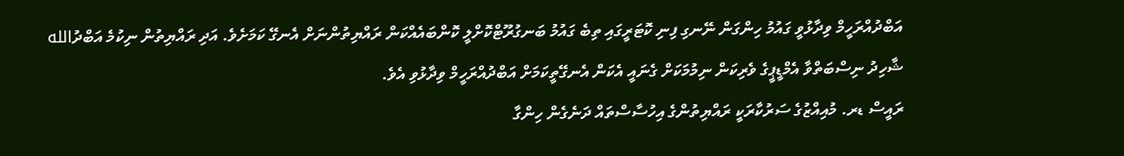އަބްދުއްރަހީމް ވިދާޅުވީ ގައުމު ހިންގަން ނޭނގި ފިނި ކޮޓަރީގައި ތިބެ ގައުމު ބަނގުރޫޓްކޮށްލީ ކޮންބައެއްކަން ރައްޔިތުންނަށް އެނގޭ ކަމަށެވެ. އަދި ރައްޔިތުން ނިކުމެ އަބްދުالله ޝާހިދު ނިސްބަތްވާ އެމްޑީޕީގެ ވެރިކަން ނިމުމަކަށް ގެނައީ އެކަން އެނގޭތީކަމަށް އަބްދުއްރަހީމް ވިދާޅުވި އެވެ.
ރައީސް ޑރ. މުއިއްޒުގެ ސަރުކާރަކީ ރައްޔިތުންގެ އިހުސާސްތައް ދަނެގެން ހިންގާ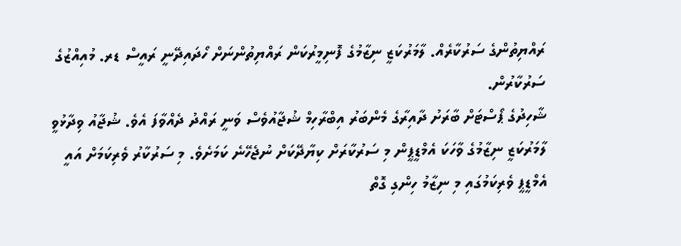ރައްޔިތުންގެ ސަރުކާރެއް. ލާމަރުކަޒީ ނިޒާމުގެ ފޮނިމީރުކަން ރައްޔިތުންނަށް ހޯދައިދޭނީ ރައީސް ޑރ. މުއިއްޒުގެ ސަރުކާރުން.
ޝާހިދުގެ ޕޯސްޓަށް ބާރަށު ދާއިރާގެ މެންބަރު އިބްރާހިމް ޝުޖާއުވެސް ވަނީ ރައްދު ދެއްވާފަ އެވެ. ޝުޖާއު ވިދާޅުވީ ލާމަރުކަޒީ ނިޒާމުގެ ވާހަކަ އެމްޑީޕީން މި ސަރުކާރަށް ކިޔާދޭކަށް ނުޖެހޭނެ ކަމަށެވެ. މި ސަރުކާރު ވެރިކަމަށް އައީ އެމްޑީޕީ ވެރިކަމުގައި މި ނިޒާމު ހިންގި ގޮތް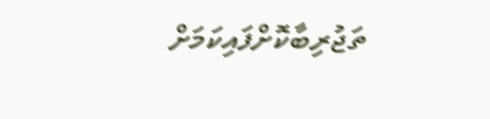ތަޖުރިބާކޮށްފައިކަމަށް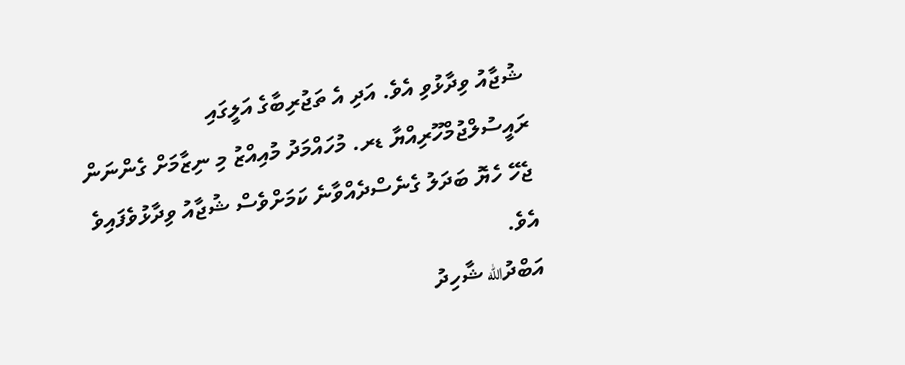ޝުޖާއު ވިދާޅުވި އެވެ. އަދި އެ ތަޖުރިބާގެ އަލީގައި ރައީސުލްޖުމްހޫރިއްޔާ ޑރ. މުހައްމަދު މުއިއްޒު މި ނިޒާމަށް ގެންނަން ޖެހޭ ހެޔޮ ބަދަލު ގެނެސްދެއްވާނެ ކަމަށްވެސް ޝުޖާއު ވިދާޅުވެފައިވެ އެވެ.
އަބްދުالله ޝާހިދު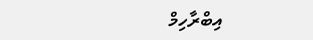އިބްރާހިމް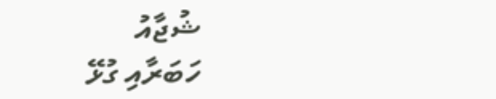ޝުޖާއު
ހަބަރާއި ގުޅޭ